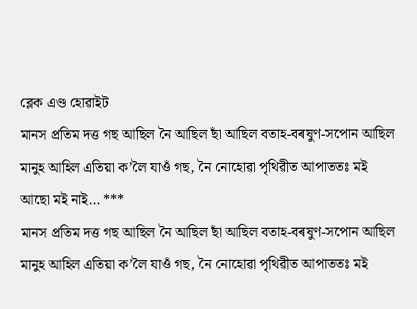ব্লেক এণ্ড হোৱাইট
মানস প্ৰতিম দত্ত গছ আছিল নৈ আছিল ছাঁ আছিল বতাহ-বৰষুণ-সপোন আছিল মানুহ আহিল এতিয়া ক’লৈ যাওঁ গছ, নৈ নোহোৱা পৃথিৱীত আপাততঃ মই আছো মই নাই… ***
মানস প্ৰতিম দত্ত গছ আছিল নৈ আছিল ছাঁ আছিল বতাহ-বৰষুণ-সপোন আছিল মানুহ আহিল এতিয়া ক’লৈ যাওঁ গছ, নৈ নোহোৱা পৃথিৱীত আপাততঃ মই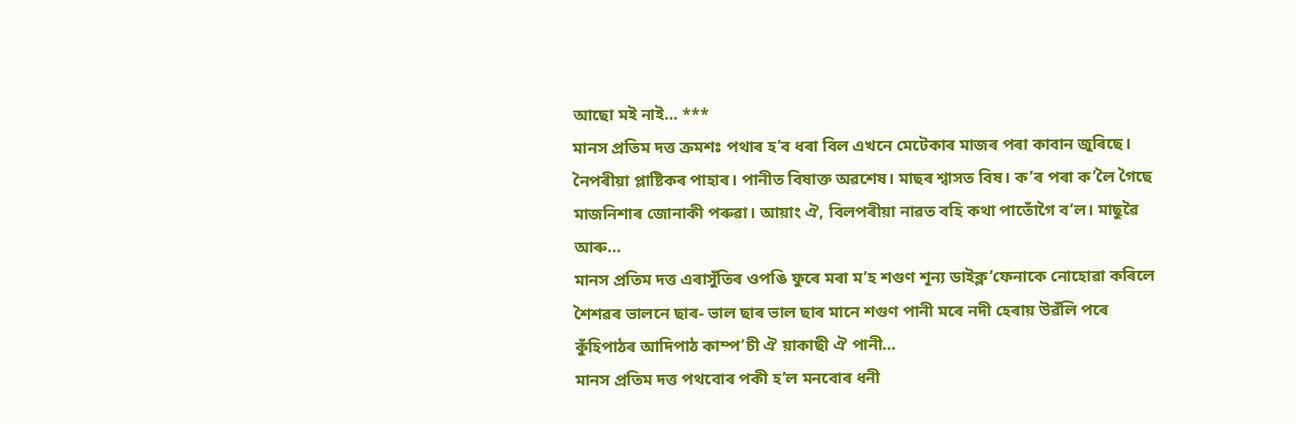আছো মই নাই… ***
মানস প্ৰতিম দত্ত ক্ৰমশঃ পথাৰ হ’ব ধৰা বিল এখনে মেটেকাৰ মাজৰ পৰা কাবান জুৰিছে। নৈপৰীয়া প্লাষ্টিকৰ পাহাৰ। পানীত বিষাক্ত অৱশেষ। মাছৰ শ্বাসত বিষ। ক’ৰ পৰা ক’লৈ গৈছে মাজনিশাৰ জোনাকী পৰুৱা। আয়াং ঐ, বিলপৰীয়া নাৱত বহি কথা পাতোঁগৈ ব’ল। মাছুৱৈ আৰু…
মানস প্ৰতিম দত্ত এৰাসুঁতিৰ ওপঙি ফুৰে মৰা ম’হ শগুণ শূন্য ডাইক্ল’ফেনাকে নোহোৱা কৰিলে শৈশৱৰ ভালনে ছাৰ- ভাল ছাৰ ভাল ছাৰ মানে শগুণ পানী মৰে নদী হেৰায় উৱঁলি পৰে কুঁহিপাঠৰ আদিপাঠ কাম্প’চী ঐ য়াকাছী ঐ পানী…
মানস প্ৰতিম দত্ত পথবোৰ পকী হ’ল মনবোৰ ধনী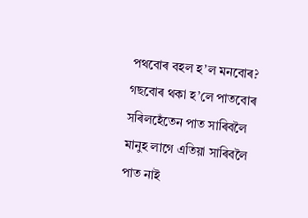পথবোৰ বহল হ’ল মনবোৰ? গছবোৰ থকা হ’লে পাতবোৰ সৰিলহেঁতেন পাত সাৰিবলৈ মানুহ লাগে এতিয়া সাৰিবলৈ পাত নাই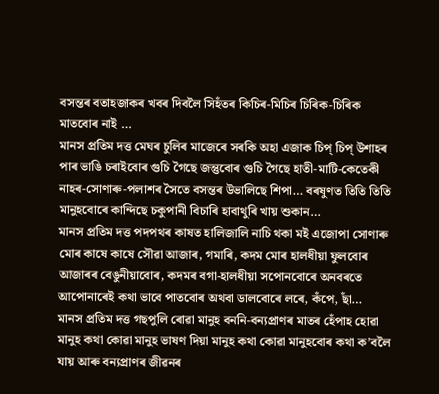বসন্তৰ বতাহজাকৰ খবৰ দিবলৈ সিহঁতৰ কিচিৰ-মিচিৰ চিৰিক-চিৰিক মাতবোৰ নাই …
মানস প্ৰতিম দত্ত মেঘৰ চুলিৰ মাজেৰে সৰকি অহা এজাক চিপ্ চিপ্ উশাহৰ পাৰ ভাঙি চৰাইবোৰ গুচি গৈছে জন্তুবোৰ গুচি গৈছে হাতী-মাটি-কেতেকী নাহৰ-সোণাৰু-পলাশৰ সৈতে বসন্তৰ উভালিছে শিপা… বৰষুণত তিতি তিতি মানুহবোৰে কান্দিছে চকুপানী বিচাৰি হাবাথুৰি খায় শুকান…
মানস প্ৰতিম দত্ত পদপথৰ কাষত হালিজালি নাচি থকা মই এজোপা সোণাৰু মোৰ কাষে কাষে সৌৱা আজাৰ, গমাৰি, কদম মোৰ হালধীয়া ফুলবোৰ আজাৰৰ বেঙুনীয়াবোৰ, কদমৰ বগা-হালধীয়া সপোনবোৰে অনবৰতে আপোনাৰেই কথা ভাবে পাতবোৰ অথবা ডালবোৰে লৰে, কঁপে, ছাঁ…
মানস প্ৰতিম দত্ত গছপুলি ৰোৱা মানুহ বননি-বন্যপ্ৰাণৰ মাতৰ হেঁপাহ হোৱা মানুহ কথা কোৱা মানুহ ভাষণ দিয়া মানুহ কথা কোৱা মানুহবোৰ কথা ক’বলৈ যায় আৰু বন্যপ্ৰাণৰ জীৱনৰ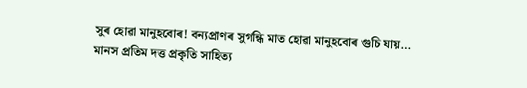সুৰ হোৱা মানুহবোৰ! বন্যপ্ৰাণৰ সুগন্ধি মাত হোৱা মানুহবোৰ গুচি যায়…
মানস প্ৰতিম দত্ত প্ৰকৃতি সাহিত্য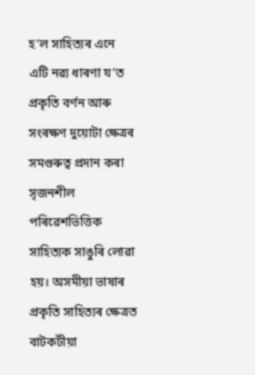হ’ল সাহিত্যৰ এনে এটি নৱ্য ধাৰণা য’ত প্ৰকৃতি বৰ্ণন আৰু সংৰক্ষণ দুয়োটা ক্ষেত্ৰৰ সমগুৰুত্ব প্ৰদান কৰা সৃজনশীল পৰিৱেশভিত্তিক সাহিত্যক সাঙুৰি লোৱা হয়। অসমীয়া ভাষাৰ প্ৰকৃতি সাহিত্যৰ ক্ষেত্ৰত বাটকটীয়া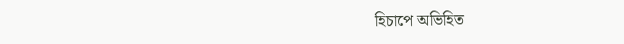হিচাপে অভিহিত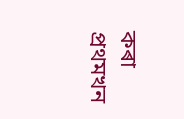কৰা প্ৰথমখন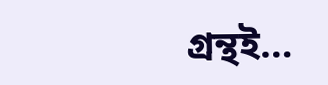গ্ৰন্থই…